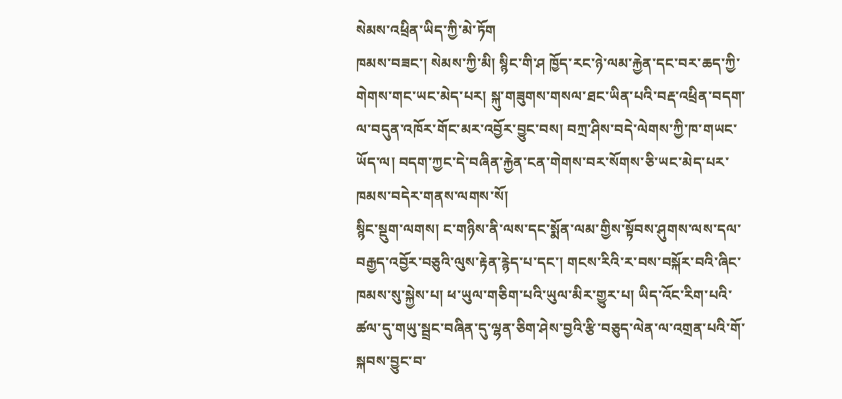སེམས་འཕྲིན་ཡིད་ཀྱི་མེ་ཏོག
ཁམས་བཟང་། སེམས་ཀྱི་མི། སྙིང་གི་ཤ ཁྱོད་རང་ཉེ་ལམ་རྐྱེན་དང་བར་ཆད་ཀྱི་གེགས་གང་ཡང་མེད་པར། སྐུ་གཟུགས་གསལ་ཐང་ཡིན་པའི་བརྡ་འཕྲིན་བདག་ལ་བདུན་འཁོར་གོང་མར་འབྱོར་བྱུང་བས། བཀྲ་ཤིས་བདེ་ལེགས་ཀྱི་ཁ་གཡང་ཡོད་ལ། བདག་ཀྱང་དེ་བཞིན་རྐྱེན་ངན་གེགས་བར་སོགས་ཅི་ཡང་མེད་པར་ཁམས་བདེར་གནས་ལགས་སོ།
སྙིང་སྡུག་ལགས། ང་གཉིས་ནི་ལས་དང་སྨོན་ལམ་གྱིས་སྟོབས་ཤུགས་ལས་དལ་བརྒྱད་འབྱོར་བཅུའི་ལུས་རྟེན་རྙེད་པ་དང་། གངས་རིའི་ར་བས་བསྐོར་བའི་ཞིང་ཁམས་སུ་སྐྱེས་པ། ཕ་ཡུལ་གཅིག་པའི་ཡུལ་མིར་གྱུར་པ། ཡིད་འོང་རིག་པའི་ཚལ་དུ་གཡུ་སྦྲང་བཞིན་དུ་ལྷན་ཅིག་ཤེས་བྱའི་རྩི་བཅུད་ལེན་ལ་འགྲན་པའི་གོ་སྐབས་བྱུང་བ་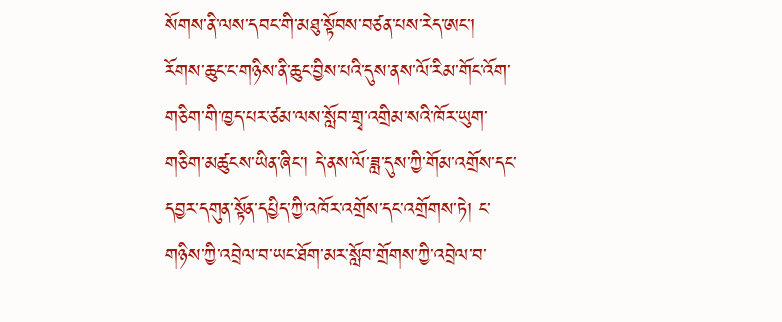སོགས་ནི་ལས་དབང་གི་མཐུ་སྟོབས་བཙན་པས་རེད་ཨང་།
རོགས་ཆུང་ང་གཉིས་ནི་ཆུང་བྱིས་པའི་དུས་ནས་ལོ་རིམ་གོང་འོག་གཅིག་གི་ཁྱད་པར་ཙམ་ལས་སློབ་གྲྭ་འགྲིམ་སའི་ཁོར་ཡུག་གཅིག་མཚུངས་ཡིན་ཞིང་། དེ་ནས་ལོ་ཟླ་དུས་ཀྱི་གོམ་འགྲོས་དང་དབྱར་དགུན་སྟོན་དཔྱིད་ཀྱི་འཁོར་འགྲོས་དང་འགྲོགས་ཏེ། ང་གཉིས་ཀྱི་འབྲེལ་བ་ཡང་ཐོག་མར་སློབ་གྲོགས་ཀྱི་འབྲེལ་བ་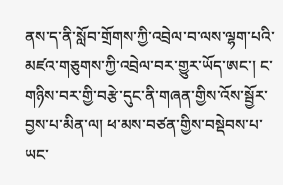ནས་ད་ནི་སློབ་གྲོགས་ཀྱི་འབྲེལ་བ་ལས་ལྷག་པའི་མཛའ་གཅུགས་ཀྱི་འབྲེལ་བར་གྱུར་ཡོད་ཨང་། ང་གཉིས་བར་གྱི་བརྩེ་དུང་ནི་གཞན་གྱིས་འོས་སྦྱོར་བྱས་པ་མིན་ལ། ཕ་མས་བཙན་གྱིས་བསྡེབས་པ་ཡང་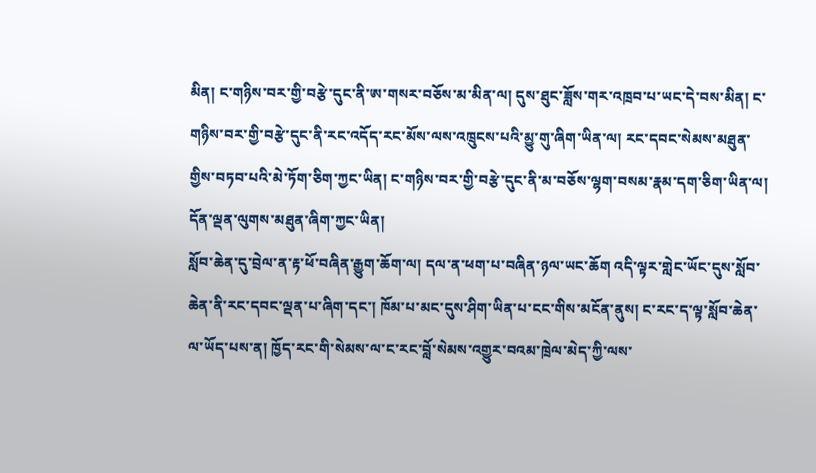མིན། ང་གཉིས་བར་གྱི་བརྩེ་དུང་ནི་ཨ་གསར་བཅོས་མ་མིན་ལ། དུས་ཐུང་ཟློས་གར་འཁྲབ་པ་ཡང་དེ་བས་མིན། ང་གཉིས་བར་གྱི་བརྩེ་དུང་ནི་རང་འདོད་རང་མོས་ལས་འཁྲུངས་པའི་མྱུ་གུ་ཞིག་ཡིན་ལ། རང་དབང་སེམས་མཐུན་གྱིས་བཏབ་པའི་མེ་ཏོག་ཅིག་ཀྱང་ཡིན། ང་གཉིས་བར་གྱི་བརྩེ་དུང་ནི་མ་བཅོས་ལྷག་བསམ་རྣམ་དག་ཅིག་ཡིན་ལ། དོན་ལྡན་ལུགས་མཐུན་ཞིག་ཀྱང་ཡིན།
སློབ་ཆེན་དུ་བྲེལ་ན་རྟ་ཕོ་བཞིན་རྒྱུག་ཆོག་ལ། དལ་ན་ཕག་པ་བཞིན་ཉལ་ཡང་ཆོག འདི་ལྟར་གླེང་ཡོང་དུས་སློབ་ཆེན་ནི་རང་དབང་ལྡན་པ་ཞིག་དང་། ཁོམ་པ་མང་དུས་ཤིག་ཡིན་པ་ངང་གིས་མངོན་ནུས། ང་རང་ད་ལྟ་སློབ་ཆེན་ལ་ཡོད་པས་ན། ཁྱོད་རང་གི་སེམས་ལ་ང་རང་བློ་སེམས་འགྱུར་བའམ་ཁྲེལ་མེད་ཀྱི་ལས་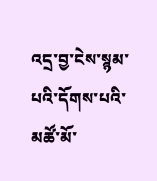འདྲ་བྱ་ངེས་སྙམ་པའི་དོགས་པའི་མཚོ་མོ་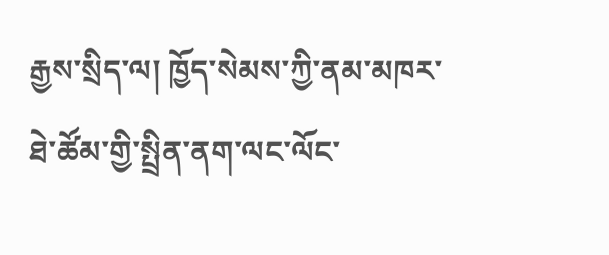རྒྱས་སྲིད་ལ། ཁྱོད་སེམས་ཀྱི་ནམ་མཁར་ཐེ་ཚོམ་གྱི་སྤྲིན་ནག་ལང་ལོང་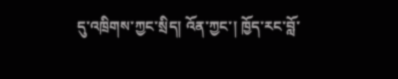དུ་འཁྲིགས་ཀྱང་སྲིད། འོན་ཀྱང་། ཁྱོད་རང་བློ་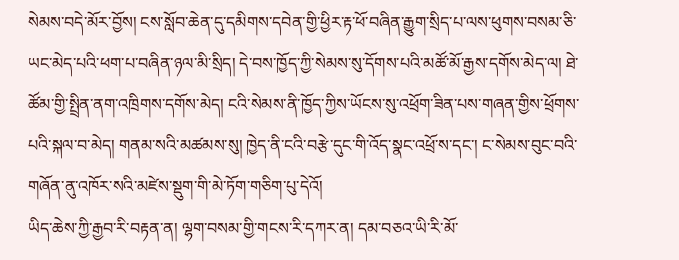སེམས་བདེ་མོར་བྱོས། ངས་སློབ་ཆེན་དུ་དམིགས་དབེན་གྱི་ཕྱིར་རྟ་ཕོ་བཞིན་རྒྱུག་སྲིད་པ་ལས་ཕུགས་བསམ་ཅི་ཡང་མེད་པའི་ཕག་པ་བཞིན་ཉལ་མི་སྲིད། དེ་བས་ཁྱོད་ཀྱི་སེམས་སུ་དོགས་པའི་མཚོ་མོ་རྒྱས་དགོས་མེད་ལ། ཐེ་ཚོམ་གྱི་སྤྲིན་ནག་འཁྲིགས་དགོས་མེད། ངའི་སེམས་ནི་ཁྱོད་ཀྱིས་ཡོངས་སུ་འཕྲོག་ཟིན་པས་གཞན་གྱིས་ཕྲོགས་པའི་སྐལ་བ་མེད། གནམ་སའི་མཚམས་སུ། ཁྱེད་ནི་ངའི་བརྩེ་དུང་གི་འོད་སྣང་འཕྲོ་ས་དང་། ང་སེམས་བུང་བའི་གཞོན་ནུ་འཁོར་སའི་མཛེས་སྡུག་གི་མེ་ཏོག་གཅིག་པུ་དེའོ།
ཡིད་ཆེས་ཀྱི་རྒྱབ་རི་བརྟན་ན། ལྷག་བསམ་གྱི་གངས་རི་དཀར་ན། དམ་བཅའ་ཡི་རི་མོ་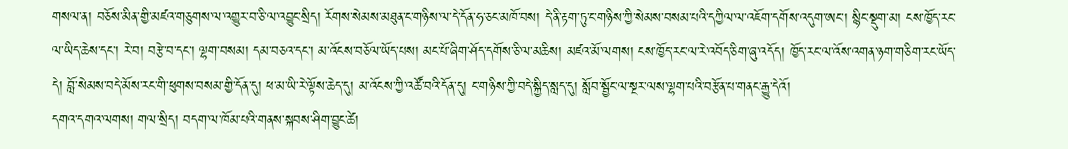གསལ་ན། བཅོས་མིན་གྱི་མཛའ་གཅུགས་ལ་འགྱུར་བ་ཅི་ལ་འབྱུང་སྲིད། རོགས་སེམས་མཐུན་ང་གཉིས་ལ་དེ་དོན་ཧ་ཅང་མཁོ་བས། དེ་ནི་རྟག་ཏུ་ང་གཉིས་ཀྱི་སེམས་བསམ་པའི་དཀྱིལ་ལ་འཇོག་དགོས་འདུག་ཨང་། སྙིང་སྡུག་མ། ངས་ཁྱོད་རང་ལ་ཡིད་ཆེས་དང་། རེ་བ། བརྩེ་བ་དང་། ལྷག་བསམ། དམ་བཅའ་དང་། མ་འོངས་བཅོལ་ཡོད་པས། མང་པོ་ཞིག་ཤོད་དགོས་ཅི་ལ་མཆིས། མཛའ་མོ་ལགས། ངས་ཁྱོད་རང་ལ་རེ་འབོད་ཅིག་ཞུ་འདོད། ཁྱོད་རང་ལ་འོས་འགན་ཉག་གཅིག་རང་ཡོད་དེ། བློ་སེམས་བདེ་མོས་རང་གི་ཕུགས་བསམ་གྱི་དོན་དུ། ཕ་མ་ཡི་རེ་ལྟོས་ཆེད་དུ། མ་འོངས་ཀྱི་འཚོ་བའི་དོན་དུ། ང་གཉིས་ཀྱི་བདེ་སྐྱིད་སླད་དུ། སློབ་སྦྱོང་ལ་སྔར་ལས་ལྷག་པའི་བརྩོན་པ་གནང་རྒྱུ་དེའོ།
དགའ་དགའ་ལགས། གལ་སྲིད། བདག་ལ་ཁོམ་པའི་གནས་སྐབས་ཤིག་བྱུང་ཚེ།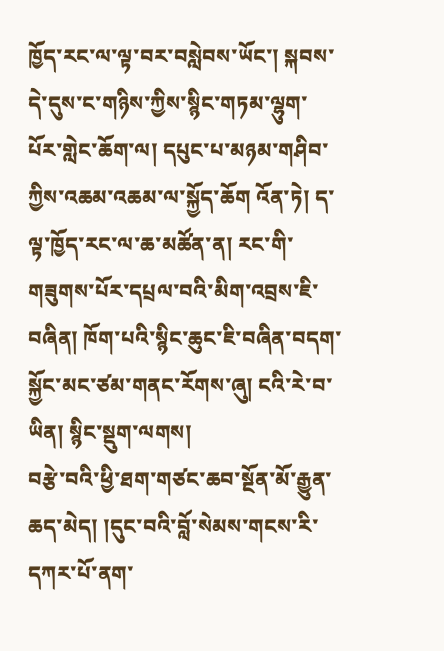ཁྱོད་རང་ལ་ལྟ་བར་བསླེབས་ཡོང་། སྐབས་དེ་དུས་ང་གཉིས་ཀྱིས་སྙིང་གཏམ་ལྷུག་པོར་གླེང་ཆོག་ལ། དཔུང་པ་མཉམ་གཤིབ་ཀྱིས་འཆམ་འཆམ་ལ་སྐྱོད་ཆོག འོན་ཏེ། ད་ལྟ་ཁྱོད་རང་ལ་ཆ་མཚོན་ན། རང་གི་གཟུགས་པོར་དཔྲལ་བའི་མིག་འབྲས་ཇི་བཞིན། ཁོག་པའི་སྙིང་ཆུང་ཇི་བཞིན་བདག་སྐྱོང་མང་ཙམ་གནང་རོགས་ཞུ། ངའི་རེ་བ་ཡིན། སྙིང་སྡུག་ལགས།
བརྩེ་བའི་ཕྱི་ཐག་གཙང་ཆབ་སྔོན་མོ་རྒྱུན་ཆད་མེད། །དུང་བའི་བློ་སེམས་གངས་རི་དཀར་པོ་ནག་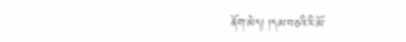ནོག་མེད། །དམ་བཅའི་རི་མོ་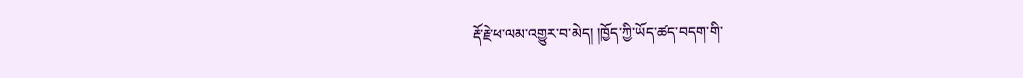རྡོ་རྗེ་ཕ་ལམ་འགྱུར་བ་མེད། །ཁྱོད་ཀྱི་ཡོད་ཚད་བདག་གི་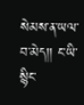སེམས་ན་ཡལ་བ་མེད།། ང་ཡི་སྙིང་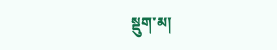སྡུག་མ།